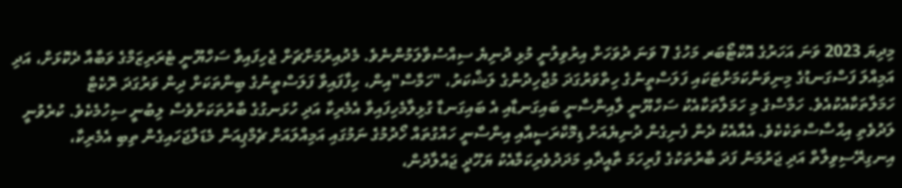މިދިޔަ 2023 ވަނަ އަހަރުގެ އޮކްޓޯބަރ މަހުގެ 7 ވަނަ ދުވަހަށް އިރުވިލުނީ މުޅި ދުނިޔެ ސިއްސުވާލަމުންނެވެ. މެދުއިރުމަށްޗަށް ޖެހިފައިވާ ސަހްޔޫނީ ޓެރަރިޒަމްގެ ވަބާއާ ދެކޮޅަށް، އަދި އަމިއްލަ ފަސްގަނޑުގެ މިނިވަންކަމަށްޓަކައި ފަލަސްތީނުގެ ހިތްވަރުގަދަ މުޖާހިދުންގެ ލަޝްކަރު، "ހަމާސް"އިން، ހިފާފައިވާ ފަލަސްތީނުގެ ބިންތަކަށް ދިން ވަރުގަދަ ރޮކެޓް ހަމަލާތަކާއެކުއެވެ. ހަމާސްގެ މި ހަމަލާތަކާއެކު ސަހްޔޫނީ ލާއިންސާނީ ބައިގަނޑާއި އެ ބައިގަނޑާ ގުޅިލާމެހިފައިވާ އެމެރިކާ އަދި ހުޅަނގުގެ ބާރުތަކަށްވެސް ލިބުނީ ސިހުމެކެވެ. ކުރެވުނީ ލަދުވެތި އިޙްސާސްތަކެކެވެ. އެއާއެކު ދެން ފެނިގެން ދުނިޔެއަށް ޑިމޮކްރަސީއާއި އިންސާނީ ހައްގުތައް ހޯދުމުގެ ނަމުގައި އަމިއްލައަށް ޗެމްޕިއަން މެޑަލްޖަހައިގެން ތިބި އެމެރިކާ، އިނގިރޭސިވިލާތް އަދި ޖަރުމަނު ފަދަ ބާރުތަކުގެ ފުރިހަމަ ތާއީދާއި މަދަދުވެރިކަމާއެކު ޔަހޫދީ ޖައްލާދުން،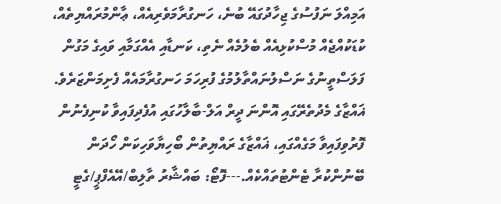އަމިއްލަ ނަފުސުގެ ޖިހާދުގައޭ ބުނެ، ހަނގުރާމަވެރިއެއް، ޢާންމުރައްޔިތެއް، ކުޑަކުއްޖެއް މުސްކުޅިއެއް ބެލުމެއް ނެތި، ކަނޑާއި އެއްގަމާއި ވައިގެ މަގުން ފަލަސްތީނުގެ ނަސްލުނައްތާލުމުގެ ފުރިހަމަ ހަނގުރާމައެއް ފެށިމަންޒަރެވެ.
ޣައްޒާގެ މެދުތެރޭގައި އޮންނަ ދީރް އަލް-ބާލާހުގައި އުފެދިފައިވާ ކުނިފެނުން ފޮރުވިފައިވާ މަގެއްގައި، ޣައްޒާގެ ރައްޔިތުން ބޯހިޔާވަހިކަން ހޯދަން ބޭނުންކުރާ ޓެންޓުތައްކެއް.---ފޮޓޯ: ބައްޝާރު ތާލިބް/އޭއެފްޕީ/ގެޓީ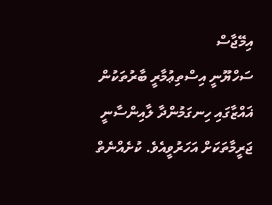އިމޭޖާސް
ސަހްޔޫނީ އިސްތިޢުމާރީ ބާރުތަކުން ޣައްޒާގައި ހިނގަމުންދާ ލާއިންސާނީ ޖަރީމާތަކަށް އަހަރުވީއެވެ. ކުށެއްނެތް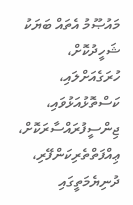މައުޞޫމު އެތައް ބަޔަކު ޝަހީދުކޮށް، ހުރަގެއަށްލައި، ކަސްތޮޅުއަޅުވައި، ޖިންސީފުރައްސާރަކޮށް، ޢިއްފަތްތެރިކަންފޭރި، ދުނިޔެމަތީގައި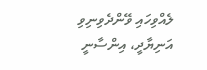ލެއްވިހައި ވޭންދެވިނިވި އަނިޔާދީ، އިންސާނީ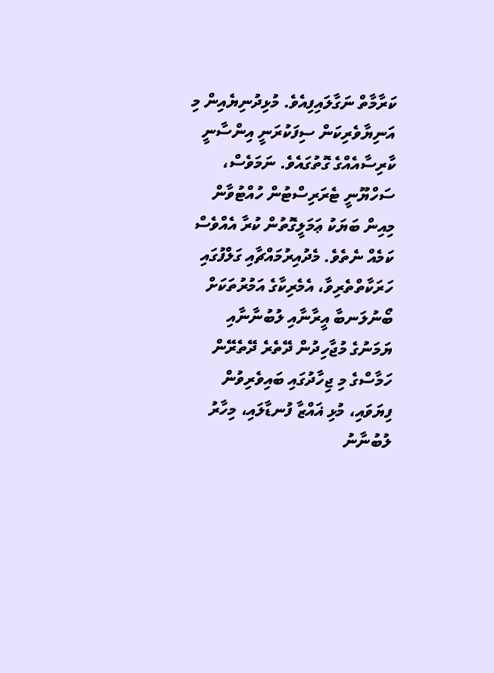ކަރާމާތް ނަގާލައިފިއެވެ. މުޅިދުނިޔެއިން މި އަނިޔާވެރިކަން ސިފަކުރަނީ އިންސާނީ ކާރިސާއެއްގެ ގޮތުގައެވެ. ނަމަވެސް، ސަހްޔޫނީ ޓެރަރިސްޓުން ހުއްޓުވާން މިއިން ބަޔަކު ޢަމަލީގޮތުން ކުރާ އެއްވެސް ކަމެއް ނެތެވެ. މެދުއިރުމައްޗާއި ގަލްފުގައި ހަރަކާތްތެރިވާ، އެމެރިކާގެ އަމުރުތަކަށް ބޯނުލަނބާ އީރާނާއި ލުބުނާނާއި ޔަމަނުގެ މުޖާހިދުން ދޭތެރެ ދޭތެރޭން ހަމާސްގެ މި ޖިހާދުގައި ބައިވެރިވުން ފިޔަވައި، މުޅި ޣައްޒާ ފުނޑާލައި، މިހާރު ލުބުނާނު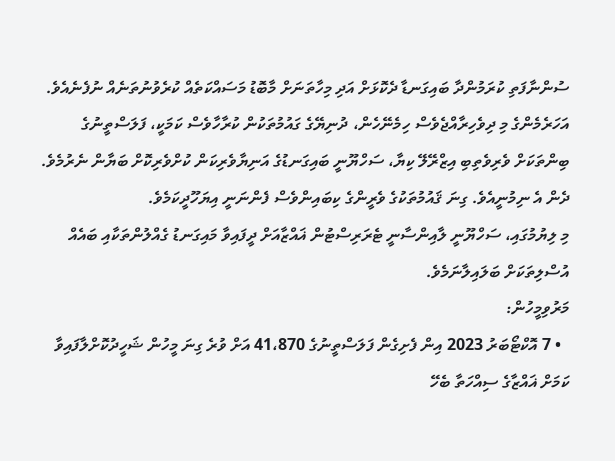ސުންނާފަތި ކުރަމުންދާ ބައިގަނޑާ ދެކޮޅަށް އަދި މިހާތަނަށް މާބޮޑު މަސައްކަތެއް ކުރެވުނުތަނެއް ނުފެނެއެވެ. އަހަރެމެންގެ މި ދިވެހިރާއްޖެވެސް ހިމެނޭހެން، ދުނިޔޭގެ ގައުމުތަކުން ކުރާހާވެސް ކަމަކީ، ފަލަސްތީނުގެ ބިންތަކަށް ވެރިވެތިބި އިޒްރޭލޭ ކިޔާ، ސަހްޔޫނީ ބައިގަނޑުގެ އަނިޔާވެރިކަން ކުށްވެރިކޮށް ބަޔާން ނެރުމެވެ. ދެން އެ ނިމުނީއެވެ. ގިނަ ޤައުމުތަކުގެ ވެރީންގެ ކިބައިންވެސް ފެންނަނީ އިޔަހޫދީކަމެވެ.
މި ލިޔުމުގައި، ސަހްޔޫނީ ލާއިންސާނީ ޓެރަރިސްޓުން ޣައްޒާއަށް ދީފައިވާ މައިގަނޑު ގެއްލުންތަކާއި ބައެއް އުސްލިތަކަށް ބަލައިލާނަމެވެ.
މަރުވިމީހުން:
  • 7 އޮކްޓޯބަރު 2023 އިން ފެށިގެން ފަލަސްތީނުގެ 41،870 އަށް ވުރެ ގިނަ މީހުން ޝަހީދުކޮށްލާފައިވާ ކަމަށް ޣައްޒާގެ ސިއްހަތާ ބެހޭ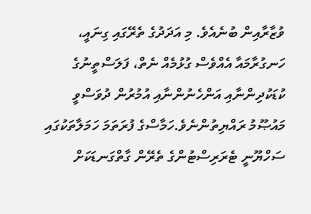ވުޒާރާއިން ބުނެއެވެ. މި އަދަދުގެ ތެރޭގައި ގިނައީ، ހަނގުރާމައާ އެއްވެސް ގުޅުމެއް ނެތް، ފަލަސްތީނުގެ ކުޑަކުދިންނާއި އަންހެނުންނާއި އުމުރުން ދުވަސްވީ މައުޞޫމު ރައްޔިތުންނެވެ.ހަމާސްގެ ފުރަތަމަ ހަމަލާތަކުގައި ސަހްޔޫނީ ޓެރަރިސްޓުންގެ ތެރޭން ގާތްގަނޑަކަށް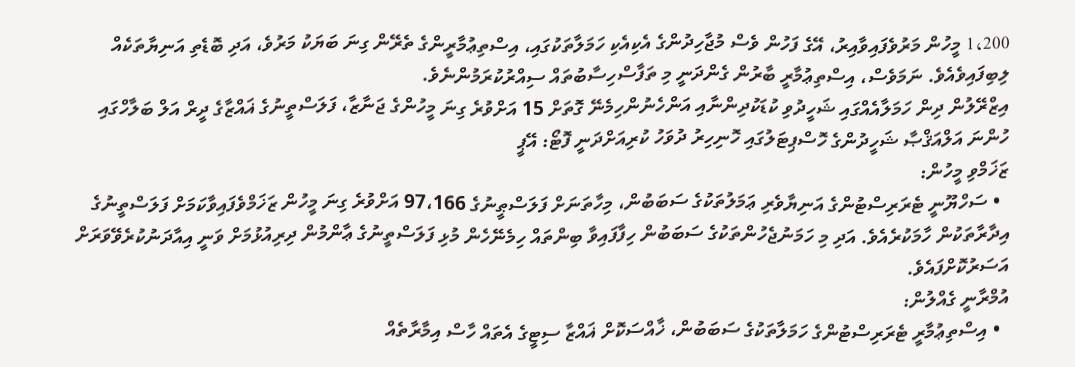1،200 މީހުން މަރުވެފައިވާއިރު، އޭގެ ފަހުން ވެސް މުޖާހިދުންގެ އެކިއެކި ހަމަލާތަކުގައި، އިސްތިޢުމާރީންގެ ތެރޭން ގިނަ ބަޔަކު މަރުވެ، އަދި ބޮޑެތި އަނިޔާތަކެއް ލިބިފައިވެއެވެ. ނަމަވެސް، އިސްތިޢުމާރީ ބާރުން ގެންދަނީ މި ތަފާސްހިސާބުތައް ސިއްރުކުރަމުންނެވެ.
އިޒްރޭލުން ދިން ހަމަލާއެއްގައި ޝަހީދުވި ކުޑަކުދިންނާއި އަންހެނުންހިމެނޭ ގޮތަށް 15 އަށްވުރެ ގިނަ މީހުންގެ ޖަނާޒާ، ފަލަސްތީނުގެ ޣައްޒާގެ ދީރް އަލް ބަލާހްގައި ހުންނަ އަލްއަޤްޞާ ޝަހީދުންގެ ހޮސްޕިޓަލުގައި ހޮނިހިރު ދުވަހު ކުރިއަށްދަނީ ފޮޓޯ: އޭޕީ
ޒަޚަމްވި މީހުން:
  • ސަހްޔޫނީ ޓެރަރިސްޓުންގެ އަނިޔާވެރި ޢަމަލުތަކުގެ ސަބަބުން، މިހާތަނަށް ފަލަސްޠީނުގެ 97،166 އަށްވުރެ ގިނަ މީހުން ޒަޚަމްވެފައިވާކަމަށް ފަލަސްތީނުގެ އިދާރާތަކުން ހާމަކުރެއެވެ. އަދި މި ހަމަނުޖެހުންތަކުގެ ސަބަބުން ހިފާފައިވާ ބިންތައް ހިމެނޭހެން މުޅި ފަލަސްތީނުގެ ޢާންމުން ދިރިއުޅުމަށް ވަނީ އިއާދަނުކުރެވޭވަރަށް އަސަރުކޮށްފައެވެ.
އުމްރާނީ ގެއްލުން:
  • އިސްތިޢުމާރީ ޓެރަރިސްޓުންގެ ހަމަލާތަކުގެ ސަބަބުން، ޚާއްސަކޮށް ޣައްޒާ ސިޓީގެ އެތައް ހާސް އިމާރާތެއް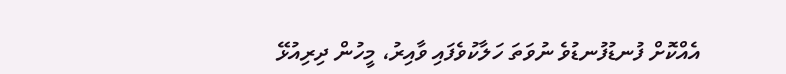އެއްކޮށް ފުނޑުފުނޑުވެ ނުވަތަ ހަލާކުވެފައި ވާއިރު، މީހުން ދިރިއުޅޭ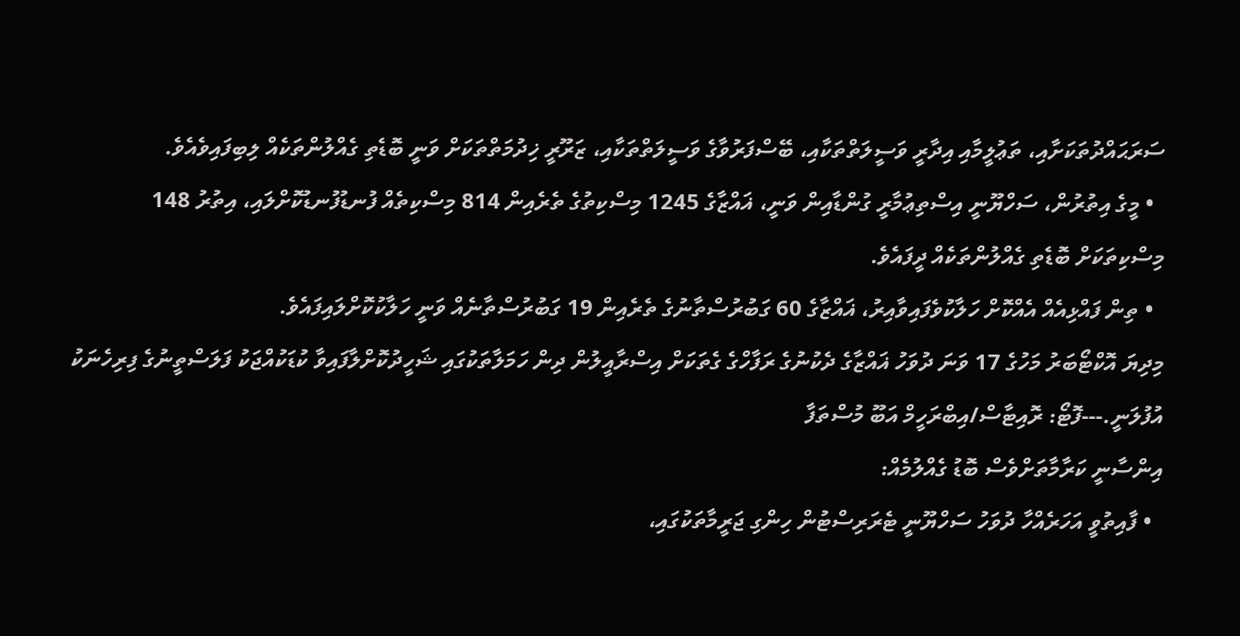ސަރަޙައްދުތަކަށާއި، ތަޢުލީމާއި އިދާރީ ވަސީލަތްތަކާއި، ބޭސްފަރުވާގެ ވަސީލަތްތަކާއި، ޒަރޫރީ ޚިދުމަތްތަކަށް ވަނީ ބޮޑެތި ގެއްލުންތަކެއް ލިބިފައިވެއެވެ.
  • މީގެ އިތުރުން، ސަހްޔޫނީ އިސްތިޢުމާރީ ގުންޑާއިން ވަނީ، ޣައްޒާގެ 1245 މިސްކިތުގެ ތެރެއިން 814 މިސްކިތެއް ފުނޑުފުނޑުކޮށްލައި، އިތުރު 148 މިސްކިތަކަށް ބޮޑެތި ގެއްލުންތަކެއް ދީފައެވެ.
  • ތިން ފައްޅިއެއް އެއްކޮށް ހަލާކުވެފައިވާއިރު، ޣައްޒާގެ 60 ގަބުރުސްތާނުގެ ތެރެއިން 19 ގަބުރުސްތާނެއް ވަނީ ހަލާކުކޮށްލައިފައެވެ.
މިދިޔަ އޮކްޓޯބަރު މަހުގެ 17 ވަނަ ދުވަހު ޣައްޒާގެ ދެކުނުގެ ރަފާހްގެ ގެތަކަށް އިސްރާއީލުން ދިން ހަމަލާތަކުގައި ޝަހީދުކޮށްލާފައިވާ ކުޑަކުއްޖަކު ފަލަސްތީނުގެ ފިރިހެނަކު އުފުލަނީ.---ފޮޓޯ: ރޮއިޓާސް/އިބްރަހީމް އަބޫ މުސްތަފާ
އިންސާނީ ކަރާމާތަށްވެސް ބޮޑު ގެއްލުމެއް:
  • ފާއިތުވީ އަހަރެއްހާ ދުވަހު ސަހްޔޫނީ ޓެރަރިސްޓުން ހިންގި ޖަރީމާތަކުގައި،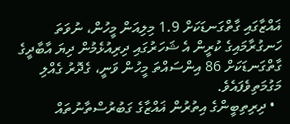ޣައްޒާގައި ގާތްގަނޑަކަށް 1.9 މިލިއަން މީހުން، ނުވަތަ ހަނގުރާމައިގެ ކުރީން އެ ޝަހަރުގައި ދިރިއުޅެމުން ދިޔަ އާބާދީގެ ގާތްގަނޑަކަށް 86 އިންސައްތަ މީހުން ވަނީ، ގެދޮރު ގެއްލި މަގުމަތިވެފައެވެ.
  • ދިރިތިބީންގެ އިތުރުން ޣައްޒާގެ ގަބުރުސްތާނުތައް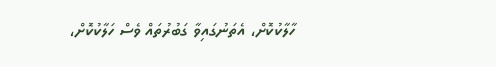ހާލާކުކޮށް، އެތަނުގައިވާ ގަބުރުތައް ވެސް ހަލާކުކޮށް،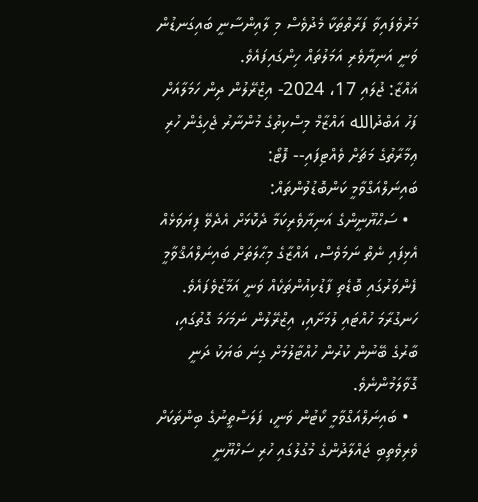މަރުވެފައިވާ ފަރާތްތަކާ މެދުވެސް މި ލާއިންސާނީ ބައިގަނޑުން ވަނީ އަނިޔާވެރި އަމަލުތައް ހިންގައިފައެވެ.
ޣައްޒާ: ޖުލައި 17، 2024- އިޒްރޭލުން ދިން ހަމަލާއަށް ފަހު އަބްދުالله އައްޒާމް މިސްކިތުގެ މުންނާރު ޖެހިގެން ހުރި ޢިމާރާތުގެ މަޗަށް ވެއްޓިފައި-- ފޮޓޯ:
ބައިނަލްއަގްވާމީ ކަންބޮޑުވުންތައް:
  • ސަޙްޔޫނީންގެ އަނިޔާވެރިކަމާ ދެކޮޅަށް އެދެވޭ ފިޔަވަޅެއް އެޅިފައި ނެތް ނަމަވެސް، ޣައްޒާގެ މިޙާލަތަށް ބައިނަލްއަޤްވާމީ ފެންވަރުގައި ބޮޑެތި ފާޑުކިއުންތަކެއް ވަނީ އަމާޒުވެފައެވެ. ހަނގުރާމަ ހުއްޓައި ލުމަށާއި، އިޒްރޭލުން ނަމަހަމަ ގޮތުގައި، ބާރުގެ ބޭނުން ކުރުން ހުއްޓާލުމަށް ގިނަ ބަޔަކު ދަނީ ގޮވާލަމުންނެވެ.
  • ބައިނަލްއަގްވާމީ ކޯޓުން ވަނީ، ފަލަސްތީނުގެ ބިންތަކަށް ވެރިވެތިބި ޖައްލާދުންގެ މުގުލުގައި ހުރި ސަހްޔޫނީ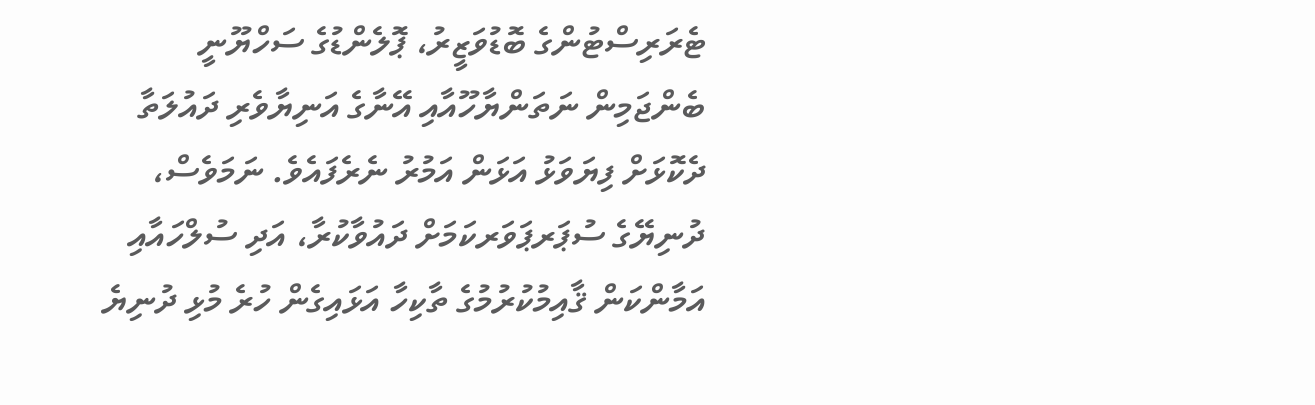ޓެރަރިސްޓުންގެ ބޮޑުވަޒީރު، ޕޮލެންޑުގެ ސަހްޔޫނީ ބެންޖަމިން ނަތަންޔާހޫއާއި އޭނާގެ އަނިޔާވެރި ދައުލަތާ ދެކޮޅަށް ފިޔަވަޅު އަޅަން އަމުރު ނެރެފައެވެ. ނަމަވެސް، ދުނިޔޭގެ ސުޕަރޕަވަރކަމަށް ދައުވާކުރާ، އަދި ސުލްހައާއި އަމާންކަން ޤާއިމުކުރުމުގެ ތާކިހާ އަޅައިގެން ހުރެ މުޅި ދުނިޔެ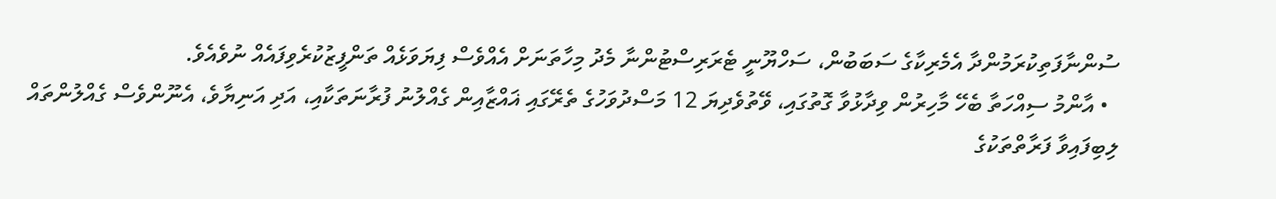ސުންނާފަތިކުރަމުންދާ އެމެރިކާގެ ސަބަބުން، ސަހްޔޫނީ ޓެރަރިސްޓުންނާ މެދު މިހާތަނަށް އެއްވެސް ފިޔަވަޅެއް ތަންފީޒުކުރެވިފައެއް ނުވެއެވެ.
  • އާންމު ސިއްހަތާ ބެހޭ މާހިރުން ވިދާޅުވާ ގޮތުގައި، ވޭތުވެދިޔަ 12 މަސްދުވަހުގެ ތެރޭގައި ޣައްޒާއިން ގެއްލުނު ފުރާނަތަކާއި، އަދި އަނިޔާވެ، އެނޫންވެސް ގެއްލުންތައް ލިބިފައިވާ ފަރާތްތަކުގެ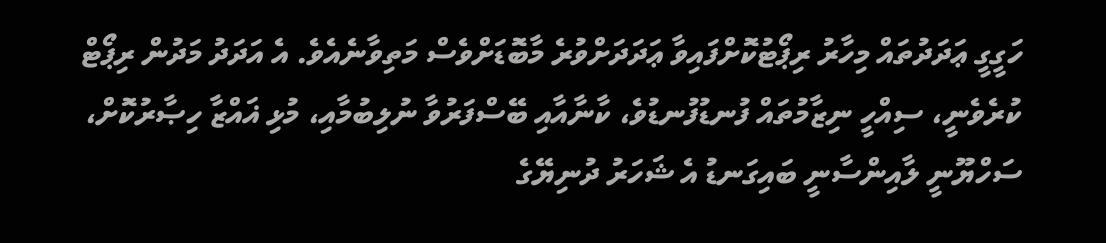ހަގީގީ ޢަދަދުތައް މިހާރު ރިޕޯޓުކޮށްފައިވާ ޢަދަދަށްވުރެ މާބޮޑަށްވެސް މަތިވާނެއެވެ. އެ އަދަދު މަދުން ރިޕޯޓް ކުރެވެނީ، ސިއްހީ ނިޒާމުތައް ފުނޑުފުނޑުވެ، ކާނާއާއި ބޭސްފަރުވާ ނުލިބުމާއި، މުޅި ޣައްޒާ ހިޞާރުކޮށް، ސަހްޔޫނީ ލާއިންސާނީ ބައިގަނޑު އެ ޝަހަރު ދުނިޔޭގެ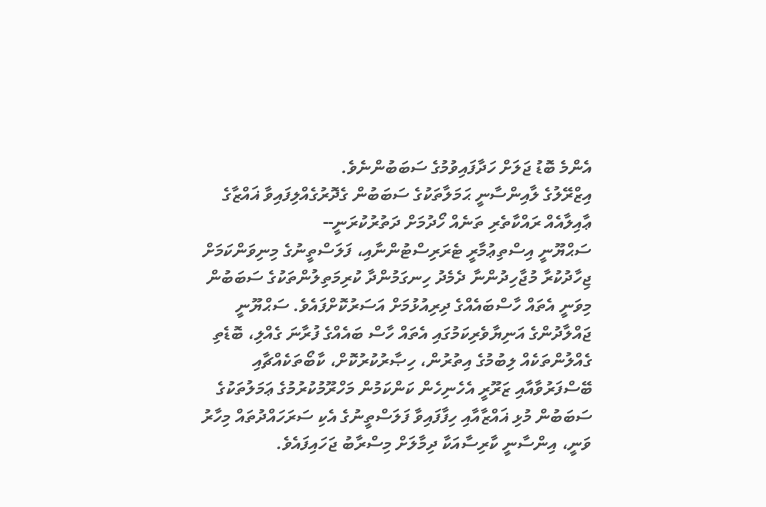އެންމެ ބޮޑު ޖަލަށް ހަދާފައިވުމުގެ ސަބަބުންނެވެ.
އިޒްރޭލުގެ ލާއިންސާނީ ޙަމަލާތަކުގެ ސަބަބުން ގެދޮރުގެއްލިފައިވާ ޣައްޒާގެ ޢާއިލާއެއް ރައްކާތެރި ތަނެއް ހޯދުމަށް ދަތުރުކުރަނީ--
ސަޙްޔޫނީ އިސްތިޢުމާރީ ޓެރަރިސްޓުންނާއި، ފަލަސްތީނުގެ މިނިވަންކަމަށް ޖިހާދުކުރާ މުޖާހިދުންނާ ދެމެދު ހިނގަމުންދާ ކުރިމަތިލުންތަކުގެ ސަބަބުން މިވަނީ އެތައް ހާސްބައެއްގެ ދިރިއުޅުމަށް އަސަރުކޮށްފައެވެ. ސަޙްޔޫނީ ޖައްލާދުންގެ އަނިޔާވެރިކަމުގައި އެތައް ހާސް ބައެއްގެ ފުރާނަ ގެއްލި، ބޮޑެތި ގެއްލުންތަކެއް ލިބުމުގެ އިތުރުން، ހިޞާރުކުރުކޮށް، ކާބޯތަކެއްޗާއި ބޭސްފަރުވާއާއި ޒަރޫރީ އެހެނިހެން ކަންކަމުން މަހްރޫމުކުރުމުގެ ޢަމަލުތަކުގެ ސަބަބުން މުޅި ޣައްޒާއާއި ހިފާފައިވާ ފަލަސްތީނުގެ އެކި ސަރަހައްދުތައް މިހާރު ވަނީ، އިންސާނީ ކާރިސާއަކާ ދިމާލަށް މިސްރާބު ޖަހައިފައެވެ.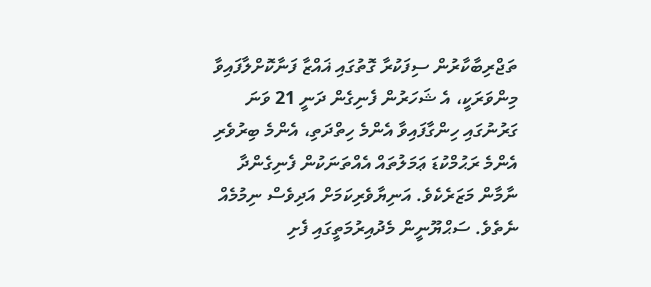ތަޖްރިބާކާރުން ސިފަކުރާ ގޮތުގައި ޣައްޒާ ފަނާކޮށްލާފައިވާ މިންވަރަކީ، އެ ޝަހަރުން ފެނިގެން ދަނީ 21 ވަނަ ގަރުނުގައި ހިންގާފައިވާ އެންމެ ހިތްދަތި، އެންމެ ބިރުވެރި އެންމެ ރަޙުމްކުޑަ ޢަމަލުތައް އެއްތަނަކުން ފެނިގެންދާ ނާމާން މަޒަރެކެވެ. އަނިޔާވެރިކަމަށް އަދިވެސް ނިމުމެއް ނެތެވެ. ސަޙްޔޫނީން މެދުއިރުމަތީގައި ފެށި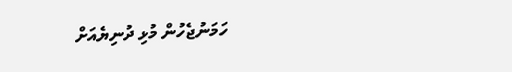ހަމަނުޖެހުން މުޅި ދުނިޔެއަށް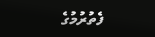ފެތުރުމުގެ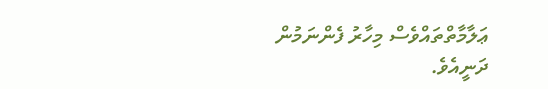ޢަލާމާތްތައްވެސް މިހާރު ފެންނަމުން ދަނީއެވެ.